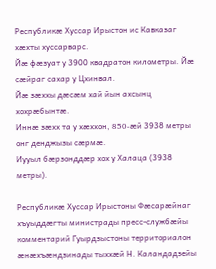Республикæ Хуссар Ирыстон ис Кавказаг хæхты хуссарварс.
Йæ фæзуат у 3900 квадратон километры. Йæ сæйраг сахар у Цхинвал.
Йæ зæххы дæсæм хай йын ахсынц хохрæбынтæ.
Иннæ зæхх та у хæххон, 850-æй 3938 метры онг денджызы сæрмæ.
Иууыл бæрзонддæр хох у Халаца (3938 метры).

Республикæ Хуссар Ирыстоны Фæсарæйнаг хъуыддæгты министрады пресс-службæйы комментарий Гуырдзыстоны территориалон æнæхъæндзинады тыххæй Н. Каландадзейы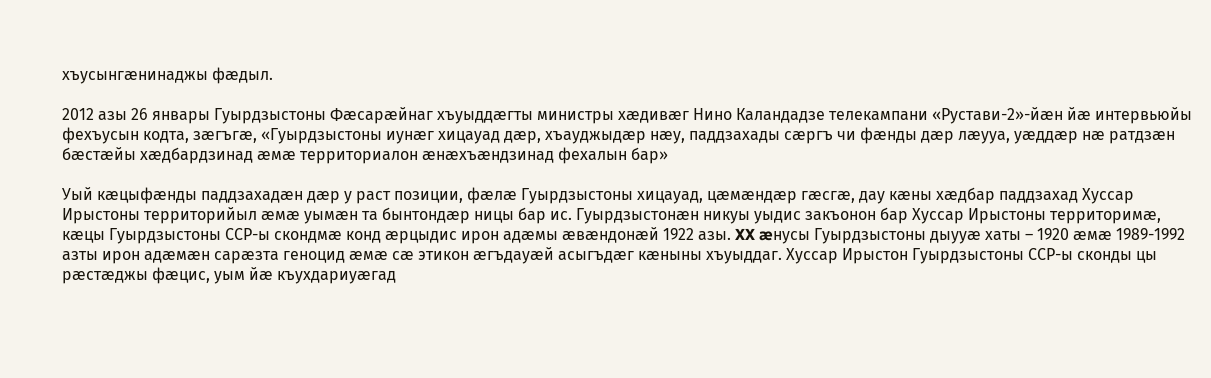хъусынгæнинаджы фæдыл.

2012 азы 26 январы Гуырдзыстоны Фæсарæйнаг хъуыддæгты министры хæдивæг Нино Каландадзе телекампани «Рустави-2»-йæн йæ интервьюйы фехъусын кодта, зæгъгæ, «Гуырдзыстоны иунæг хицауад дæр, хъауджыдæр нæу, паддзахады сæргъ чи фæнды дæр лæууа, уæддæр нæ ратдзæн бæстæйы хæдбардзинад æмæ территориалон æнæхъæндзинад фехалын бар»

Уый кæцыфæнды паддзахадæн дæр у раст позиции, фæлæ Гуырдзыстоны хицауад, цæмæндæр гæсгæ, дау кæны хæдбар паддзахад Хуссар Ирыстоны территорийыл æмæ уымæн та бынтондæр ницы бар ис. Гуырдзыстонæн никуы уыдис закъонон бар Хуссар Ирыстоны территоримæ, кæцы Гуырдзыстоны ССР-ы скондмæ конд æрцыдис ирон адæмы æвæндонæй 1922 азы. XX æнусы Гуырдзыстоны дыууæ хаты – 1920 æмæ 1989-1992 азты ирон адæмæн сарæзта геноцид æмæ сæ этикон æгъдауæй асыгъдæг кæныны хъуыддаг. Хуссар Ирыстон Гуырдзыстоны ССР-ы сконды цы рæстæджы фæцис, уым йæ къухдариуæгад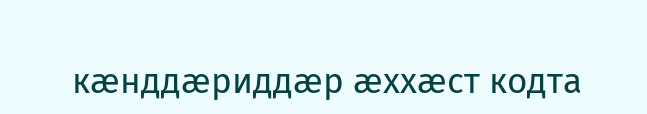кæнддæриддæр æххæст кодта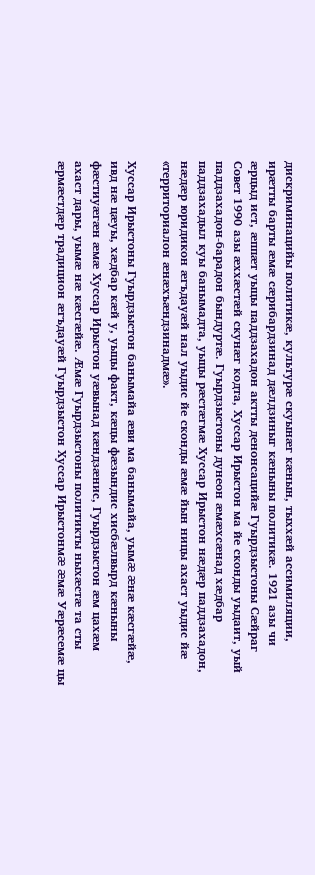дискриминацийы политикæ, культурæ скуынæг кæнын, тыххæй ассимиляции, ирæтты барты æмæ сæрибардзинад дæлдзиныг кæныны политикæ. 1921 азы чи æрцыд ист, æппæт уыцы паддзахадон актты денонсацийæ Гуырдзыстоны Сæйраг Совет 1990 азы æххæстæй скунæг кодта, Хуссар Ирыстон ма йе сконды уыдаит, уый паддзахадон-барадон бындуртæ. Гуырдзыстоны дунеон æмæхсæнад хæдбар паддзахадыл куы банымадта, уыцы рæстæгмæ Хуссар Ирыстон нæдæр паддзахадон, нæдæр юридикон æгъдауæй нал уыдис йе сконды æмæ йын ницы ахаст уыдис йæ «территориалон æнæхъæндзинадмæ».

Хуссар Ирыстоны Гуырдзыстон банымайа æви ма банымайа, уымæ æнæ кæсгæйæ, ивд нæ цæуы, хæдбар кæй у, уыцы факт, кæцы фæзындис хисбæлвырд кæныны фæстиуæгæн æмæ Хуссар Ирыстон уæвынад кæндзæнис, Гуырдзыстон æм цахæм ахаст дары, уымæ нæ кæсгæйæ. Æмæ Гуырдзыстоны политикты ныхæстæ та сты æрмæстдæр традицион æгъдауæй Гуырдзыстон Хуссар Ирыстонмæ æмæ Уæрæсемæ цы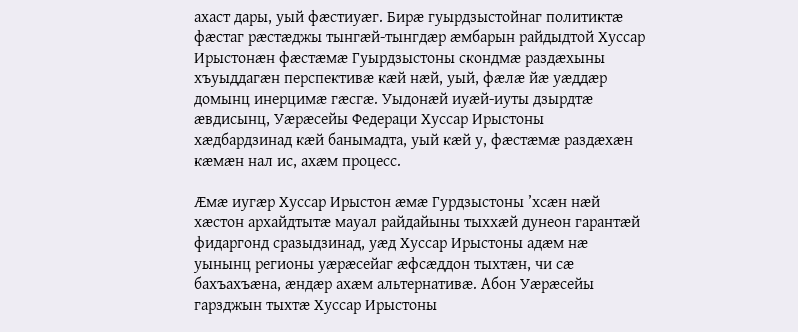ахаст дары, уый фæстиуæг. Бирæ гуырдзыстойнаг политиктæ фæстаг рæстæджы тынгæй-тынгдæр æмбарын райдыдтой Хуссар Ирыстонæн фæстæмæ Гуырдзыстоны скондмæ раздæхыны хъуыддагæн перспективæ кæй нæй, уый, фæлæ йæ уæддæр домынц инерцимæ гæсгæ. Уыдонæй иуæй-иуты дзырдтæ æвдисынц, Уæрæсейы Федераци Хуссар Ирыстоны хæдбардзинад кæй банымадта, уый кæй у, фæстæмæ раздæхæн кæмæн нал ис, ахæм процесс.

Æмæ иугæр Хуссар Ирыстон æмæ Гурдзыстоны ’хсæн нæй хæстон архайдтытæ мауал райдайыны тыххæй дунеон гарантæй фидаргонд сразыдзинад, уæд Хуссар Ирыстоны адæм нæ уынынц регионы уæрæсейаг æфсæддон тыхтæн, чи сæ бахъахъæна, æндæр ахæм альтернативæ. Абон Уæрæсейы гарзджын тыхтæ Хуссар Ирыстоны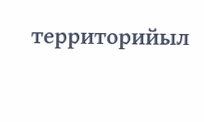территорийыл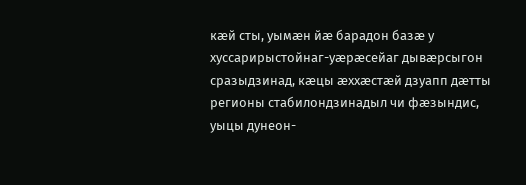кæй сты, уымæн йæ барадон базæ у хуссарирыстойнаг-уæрæсейаг дывæрсыгон сразыдзинад, кæцы æххæстæй дзуапп дæтты регионы стабилондзинадыл чи фæзындис, уыцы дунеон-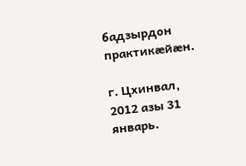бадзырдон практикæйæн.

г. Цхинвал,
2012 азы 31 январь.